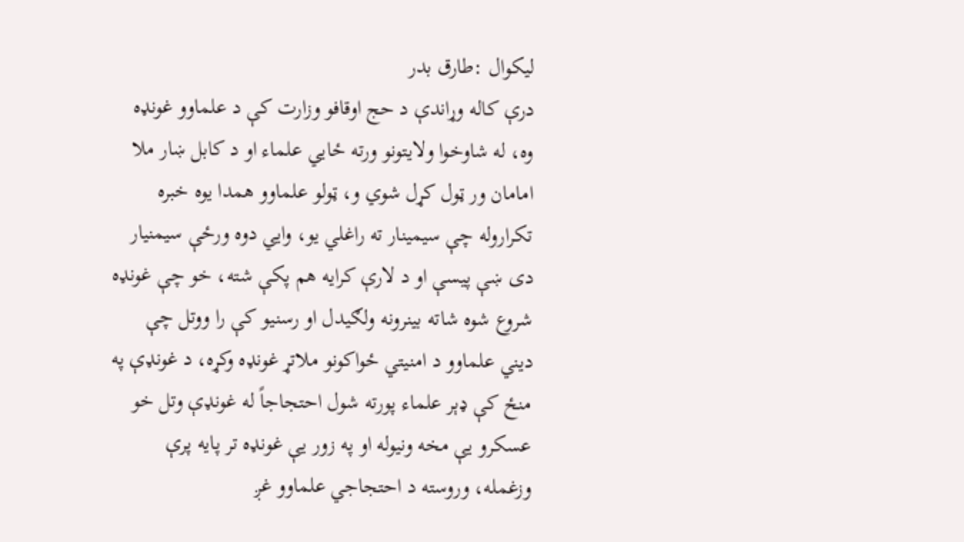لیکوال :طارق بدر
درې کاله وړاندې د حج اوقافو وزارت کې د علماوو غونډه وه، له شاوخوا ولایتونو ورته ځايي علماء او د کابل ښار ملا امامان ور ټول کړل شوي و، ټولو علماوو همدا یوه خبره تکراروله چې سیمینار ته راغلي یو، وايي دوه ورځې سیمنیار دی ښې پیسې او د لارې کرایه هم پکې شته، خو چې غونډه شروع شوه شاته بینرونه ولګیدل او رسنیو کې را ووتل چې دیني علماوو د امنیتي ځواکونو ملاتړ غونډه وکړه، د غونډې په منځ کې ډېر علماء پورته شول احتجاجاً له غونډې وتل خو عسکرو يې مخه ونیوله او په زور يې غونډه تر پایه پرې وزغمله، وروسته د احتجاجي علماوو غږ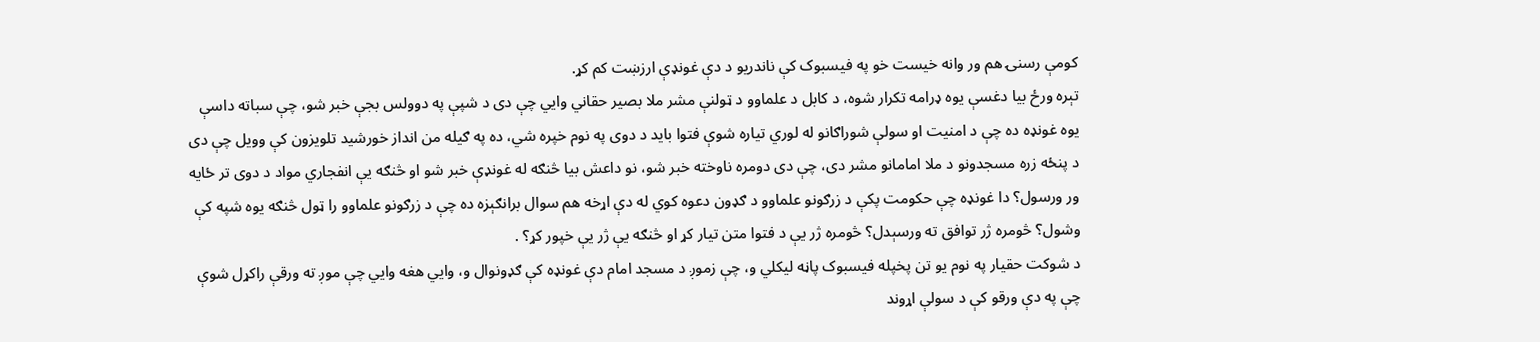کومې رسنۍ هم ور وانه خیست خو په فیسبوک کې ناندریو د دې غونډې ارزښت کم کړ.
تېره ورځ بیا دغسې یوه ډرامه تکرار شوه، د کابل د علماوو د ټولنې مشر ملا بصیر حقاني وايي چې دی د شپې په دوولس بجې خبر شو، چې سباته داسې یوه غونډه ده چې د امنیت او سولې شوراګانو له لوري تیاره شوې فتوا باید د دوی په نوم خپره شي، ده په ګیله من انداز خورشید تلویزون کې وویل چې دی د پنځه زره مسجدونو د ملا امامانو مشر دی، چې دی دومره ناوخته خبر شو، نو داعش بیا څنګه له غونډې خبر شو او څنګه يې انفجاري مواد د دوی تر ځایه ور ورسول؟ دا غونډه چې حکومت پکې د زرګونو علماوو د ګډون دعوه کوي له دې اړخه هم سوال برانګېزه ده چې د زرګونو علماوو را ټول څنګه یوه شپه کې وشول؟ څومره ژر توافق ته ورسېدل؟ څومره ژر يې د فتوا متن تیار کړ او څنګه يې ژر يې خپور کړ؟ .
د شوکت حقیار په نوم یو تن پخپله فیسبوک پاڼه لیکلي و، چې زموږ د مسجد امام دې غونډه کې ګډونوال و، وايي هغه وايي چې موږ ته ورقې راکړل شوې چې په دې ورقو کې د سولې اړوند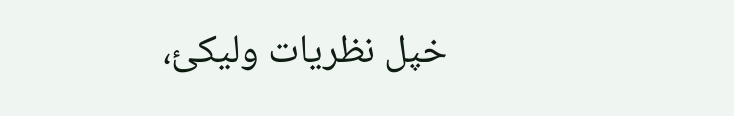خپل نظریات ولیکئ،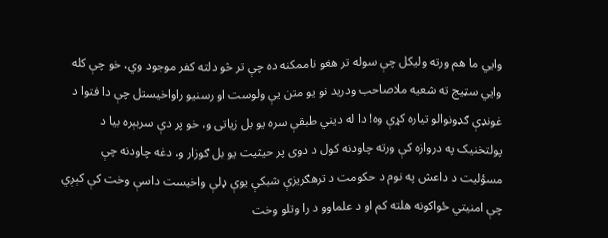وايي ما هم ورته ولیکل چې سوله تر هغو ناممکنه ده چې تر څو دلته کفر موجود وي، خو چې کله وايي سټیج ته شعیه ملاصاحب ودرید نو یو متن يې ولوست او رسنیو راواخیستل چې دا فتوا د غونډې ګډونوالو تیاره کړې وه! دا له دیني طبقې سره یو بل زیاتی و، خو پر دې سربېره بیا د پولتخنیک په دروازه کې ورته چاودنه کول د دوی پر حیثیت یو بل ګوزار و، دغه چاودنه چې مسؤلیت د داعش په نوم د حکومت د ترهګریزې شبکې یوې ډلې واخیست داسې وخت کې کېږي چې امنیتي ځواکونه هلته کم او د علماوو د را وتلو وخت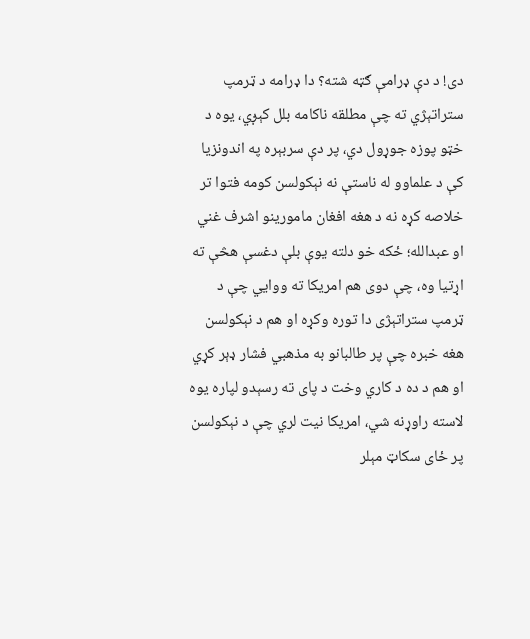دی! د دې ډرامې ګټه شته؟ دا ډرامه د ټرمپ ستراتېژي ته چې مطلقه ناکامه بلل کېږي، یوه د خټو پوزه جوړول دي، پر دې سربېره په اندونزیا کې د علماوو له ناستې نه نېکولسن کومه فتوا تر خلاصه کړه نه د هغه افغان مامورینو اشرف غني او عبدالله؛ ځکه خو دلته يوې بلې دغسې هڅې ته اړتیا وه، چې دوی هم امریکا ته ووايي چې د ټرمپ ستراتېژی دا توره وکړه او هم د نېکولسن هغه خبره چې پر طالبانو به مذهبي فشار ډېر کړي او هم د ده د کاري وخت د پای ته رسېدو لپاره یوه لاسته راوړنه شي، امریکا نیت لري چې د نېکولسن پر ځای سکاټ مېلر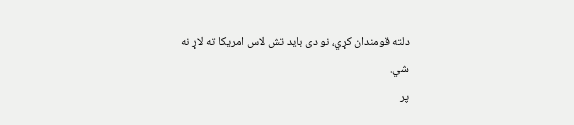دلته قومندان کړي، نو دی باید تش لاس امریکا ته لاړ نه شي.
پر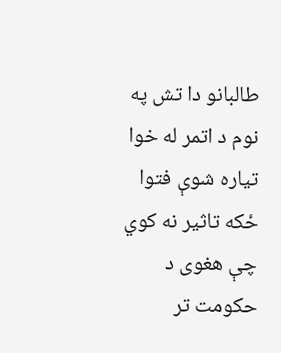طالبانو دا تش په نوم د اتمر له خوا تیاره شوې فتوا ځکه تاثیر نه کوي چې هغوی د حکومت تر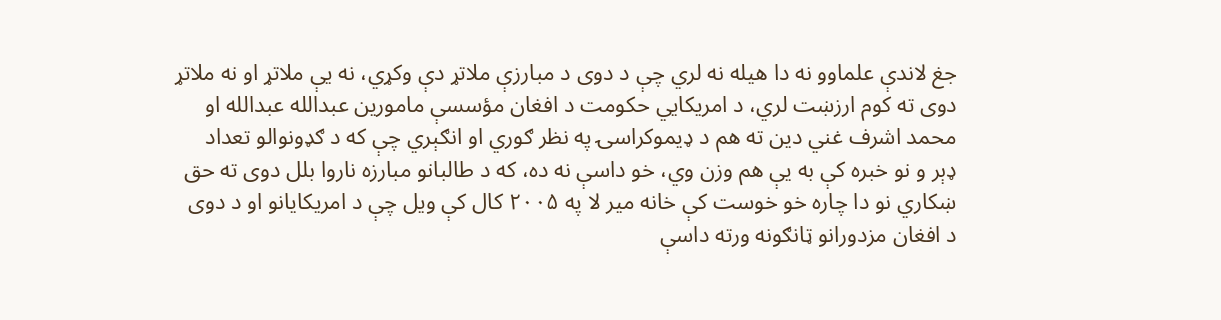جغ لاندې علماوو نه دا هیله نه لري چې د دوی د مبارزې ملاتړ دې وکړي، نه يې ملاتړ او نه ملاتړ دوی ته کوم ارزښت لري، د امريکايي حکومت د افغان مؤسسې مامورین عبدالله عبدالله او محمد اشرف غني دین ته هم د ډيموکراسۍ په نظر ګوري او انګېري چې که د ګډونوالو تعداد ډېر و نو خبره کې به يې هم وزن وي، خو داسې نه ده، که د طالبانو مبارزه ناروا بلل دوی ته حق ښکاري نو دا چاره خو خوست کې خانه میر لا په ۲۰۰۵ کال کې ویل چې د امریکایانو او د دوی د افغان مزدورانو ټانګونه ورته داسې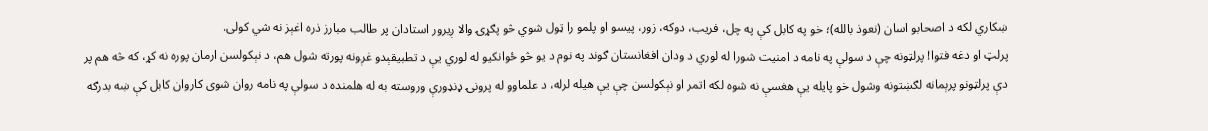ښکاري لکه د اصحابو اسان (نعوذ بالله)؛ خو په کابل کې په چل، فریب، دوکه، زور، پیسو او پلمو را ټول شوي څو پګړۍ والا ږیرور استادان پر طالب مبارز ذره اغېز نه شي کولی.
پرلټ او دغه فتوا! پرلټونه چې د سولې په نامه د امنیت شورا له لوري د ودان افغانستان ګوند په نوم د یو څو ځوانکیو له لوري يې د تطبیقېدو غږونه پورته شول هم، د نېکولسن ارمان پوره نه کړ، که څه هم پر دې پرلټونو پرېمانه لګښتونه وشول خو پایله يې هغسې نه شوه لکه اتمر او نېکولسن چې يې هیله لرله، د علماوو له پرونۍ ډنډورې وروسته به له هلمنده د سولې په نامه روان شوی کاروان کابل کې ښه بدرګه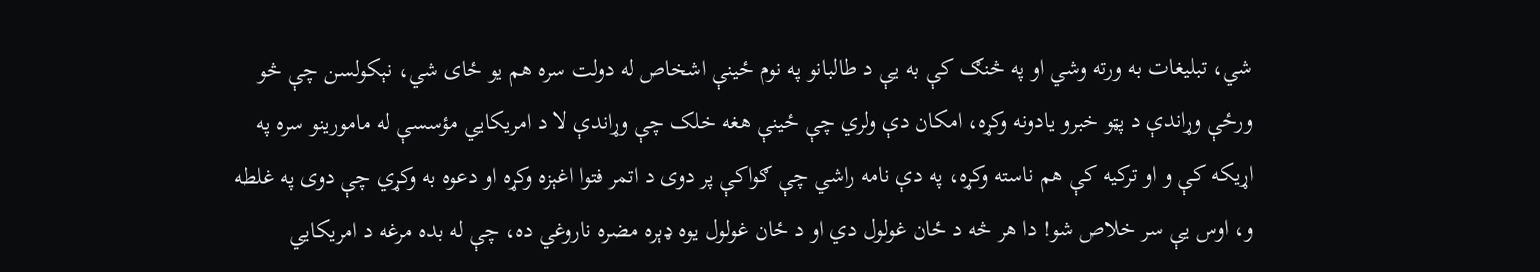شي، تبلیغات به ورته وشي او په څنګ کې به يې د طالبانو په نوم ځينې اشخاص له دولت سره هم یو ځای شي، نېکولسن چې څو ورځې وړاندې د پټو خبرو یادونه وکړه، امکان دې ولري چې ځينې هغه خلک چې وړاندې لا د امریکايي مؤسسې له مامورینو سره په اړیکه کې و او ترکیه کې هم ناسته وکړه، په دې نامه راشي چې ګواکې پر دوی د اتمر فتوا اغېزه وکړه او دعوه به وکړي چې دوی په غلطه و، اوس يې سر خلاص شو! دا هر څه د ځان غولول دي او د ځان غولول یوه ډېره مضره ناروغي ده، چې له بده مرغه د امریکايي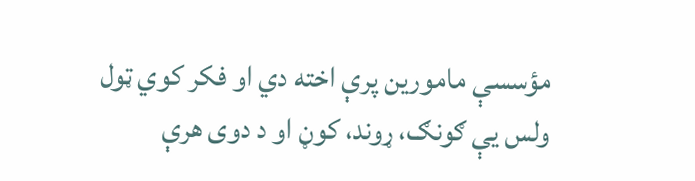مؤسسې مامورین پرې اخته دي او فکر کوي ټول ولس يې ګونګ، ړوند، کوڼ او د دوی هرې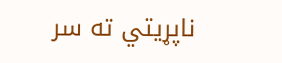ناپړیتي ته سر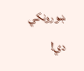ښورونکي دي!